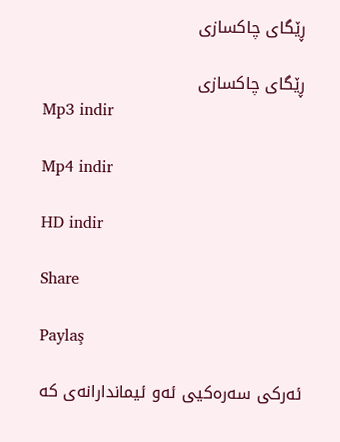ڕێگاى چاکسازى

ڕێگاى چاکسازى
Mp3 indir

Mp4 indir

HD indir

Share

Paylaş

ئەرکى سەرەکیی ئەو ئیماندارانەى کە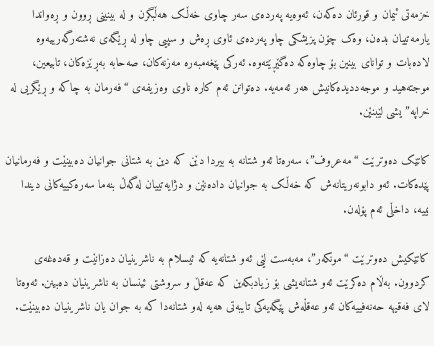خزمەتى ئیمان و قورئان دەکەن، ئەوەیە پەردەى سەر چاوى خەڵک هەڵبگرن و لە بینینى ڕوون و ڕەواندا یارمەتییان بدەن، وەک چۆن پزیشکى چاو پەردەى ئاوى ڕەش و سپیی چاو لە ڕێگەى نەشتەرگەرییەوە لادەبات و تواناى بینین بۆ چاوەکە دەگێڕێتەوە. ئەرکى پێغەمبەرە مەزنەکان، صەحابە بەڕێزەکان، تابیعین، موجتەهید و موجەددیدەکانیش هەر ئەمەیە. دەتوانن ئەم کارە ناوى وەزیفەى “فەرمان بە چاکە و ڕێگریی لە خراپە”یشى لێبنێن.

کاتێک دەوترێت “مەعروف”، سەرەتا ئەو شتانە بە بیردا دێن کە دین بە شتانى جوانیان دەبینێت و فەرمانیان پێدەکات. ئەو دابونەریتانەش کە خەڵک بە جوانیان دادەنێن و دژایەتییان لەگەڵ بنەما سەرەکییەکانى دیندا نییە، داخڵى ئەم پۆلەن.

کاتێکیش دەوترێت “مونکەر”، مەبەست لێى ئەو شتانەیە کە ئیسلام بە ناشرینیان دەزانێت و قەدەغەى کردوون. بەڵام دەکرێت ئەو شتانەیشى بۆ زیادبکەین کە عەقڵ و سروشتى ئینسان بە ناشرینیان دەبینن. ئەوەتا لاى فەقیهە حەنەفییەکان ئەو عەقڵەش پێگەیەکى تایبەتى هەیە لەو شتانەدا کە بە جوان یان ناشرینیان دەبینێت.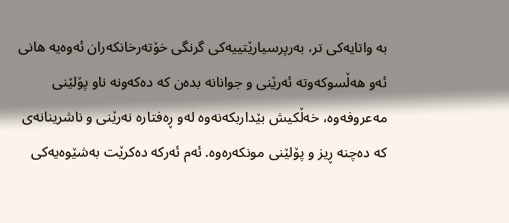بە واتایەکى تر، بەرپرسیارێتییەکى گرنگى خۆتەرخانکەران ئەوەیە هانى ئەو هەڵسوکەوتە ئەرێنى و جوانانە بدەن کە دەکەونە ناو پۆلێنى مەعروفەوە، خەڵکیش بێداربکەنەوە لەو ڕەفتارە نەرێنى و ناشرینانەى کە دەچنە ڕیز و پۆلێنى مونکەرەوە. ئەم ئەرکە دەکرێت بەشێوەیەکى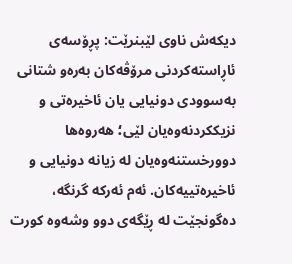دیکەش ناوى لێبنرێت: پڕۆسەى ئاڕاستەکردنى مرۆڤەکان بەرەو شتانى بەسوودى دونیایی یان ئاخیرەتى و نزیککردنەوەیان لێى؛ هەروەها دوورخستنەوەیان لە زیانە دونیایی و ئاخیرەتییەکان. ئەم ئەرکە گرنگە، دەگونجێت لە ڕێگەى دوو وشەوە کورت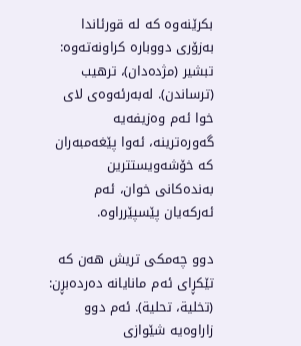بکرێنەوە کە لە قورئاندا بەزۆرى دووبارە کراونەتەوە: تبشیر (مژدەدان)، ترهیب (ترساندن). لەبەرئەوەى لاى خوا ئەم وەزیفەیە گەورەترینە، ئەوا پێغەمبەران کە خۆشەویستترین بەندەکانى خوان، ئەم ئەرکەیان پێسپێرراوە.

دوو چەمکى تریش هەن کە تێکڕاى ئەم مانایانە دەردەبڕن: (تخلیة، تحلیة). ئەم دوو زاراوەیە شێوازى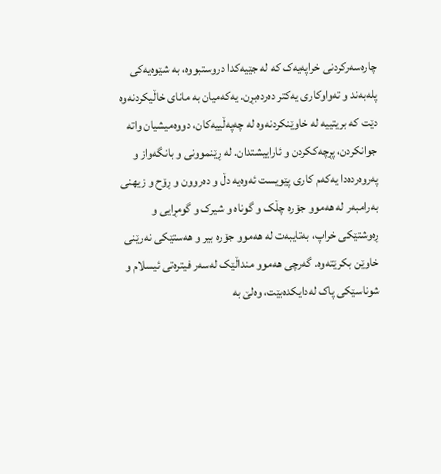چارەسەرکردنى خراپەیەک کە لە جێیەکدا دروستبووە، بە شێوەیەکى پلەبەند و تەواوکارى یەکتر دەردەبڕن. یەکەمیان بە ماناى خاڵیکردنەوە دێت کە بریتییە لە خاوێنکردنەوە لە چەپەڵییەکان، دووەمیشیان واتە جوانکردن، پڕچەککردن و ئاراییشتدان. لە ڕێنموونى و بانگەواز و پەروەردەدا یەکەم کارى پێویست ئەوەیە دڵ و دەروون و ڕۆح و زیهنى بەرامبەر لە هەموو جۆرە چڵک و گوناه و شیرک و گومڕایی و ڕەوشتێکى خراپ، بەتایبەت لە هەموو جۆرە بیر و هەستێکى نەرێنى خاوێن بکرێتەوە. گەرچى هەموو منداڵێک لەسەر فیترەتى ئیسلام و شوناسێکى پاک لەدایکدەبێت، وەلێ بە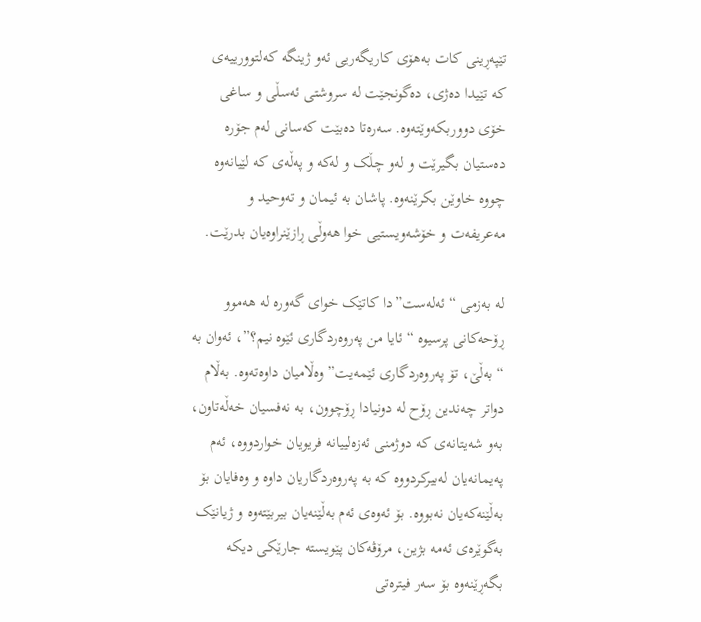تێپەڕینى کات بەهۆى کاریگەریی ئەو ژینگە کەلتوورییەى کە تێیدا دەژى، دەگونجێت لە سروشتى ئەسڵى و ساغى خۆى دووربکەوێتەوە. سەرەتا دەبێت کەسانى لەم جۆرە  دەستیان بگیرێت و لەو چڵک و لەکە و پەڵەى کە لێیانەوە چووە خاوێن بکرێنەوە. پاشان بە ئیمان و تەوحید و مەعریفەت و خۆشەویستیی خوا هەوڵى ڕازێنراوەیان بدرێت.

لە بەزمى “ئەلەست”دا کاتێک خواى گەورە لە هەموو ڕۆحەکانى پرسیوە “ئایا من پەروەردگارى ئێوە نیم؟”، ئەوان بە “بەڵێ، تۆ پەروەردگارى ئێمەیت” وەڵامیان داوەتەوە. بەڵام دواتر چەندین ڕۆح لە دونیادا ڕۆچوون، بە نەفسیان خەڵەتاون، بەو شەیتانەى کە دوژمنى ئەزەلییانە فریویان خواردووە، ئەم پەیمانەیان لەبیرکردووە کە بە پەروەردگاریان داوە و وەفایان بۆ بەڵێنەکەیان نەبووە. بۆ ئەوەى ئەم بەڵێنەیان بیربێتەوە و ژیانێک بەگوێرەى ئەمە بژین، مرۆڤەکان پێویستە جارێکى دیکە بگەڕێنەوە بۆ سەر فیترەتى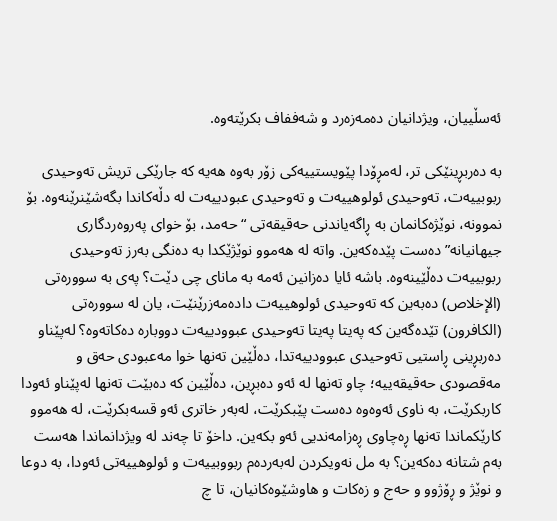ئەسڵییان، ویژدانیان دەمەزەرد و شەففاف بکرێتەوە.

بە دەربڕینێکى تر، لەمڕۆدا پێویستییەکى زۆر بەوە هەیە کە جارێکى تریش تەوحیدى ربوبییەت، تەوحیدى ئولوهییەت و تەوحیدى عبودییەت لە دڵەکاندا بگەشێنرێنەوە. بۆ نموونە، نوێژەکانمان بە ڕاگەیاندنى حەقیقەتى “حەمد، بۆ خواى پەروەردگارى جیهانیانە” دەست پێدەکەین. واتە لە هەموو نوێژێکدا بە دەنگى بەرز تەوحیدى ربوبییەت دەڵێینەوە. باشە ئایا دەزانین ئەمە بە ماناى چى دێت؟ پەى بە سوورەتى (الإخلاص) دەبەین کە تەوحیدى ئولوهییەت دادەمەزرێنێت، یان لە سوورەتى (الکافرون) تێدەگەین کە پەیتا پەیتا تەوحیدى عبوودییەت دووبارە دەکاتەوە؟ لەپێناو دەربڕینى ڕاستیی تەوحیدى عبوودییەتدا، دەڵێین تەنها خوا مەعبودى حەق و مەقصودى حەقیقەییە؛ چاو تەنها لە ئەو دەبڕین، دەڵێین کە دەبێت تەنها لەپێناو ئەودا کاربکرێت، بە ناوى ئەوەوە دەست پێبکرێت، لەبەر خاترى ئەو قسەبکرێت، لە هەموو کارێکماندا تەنها ڕەچاوى ڕەزامەندیی ئەو بکەین. داخۆ تا چەند لە ویژدانماندا هەست بەم شتانە دەکەین؟ بە مل نەویکردن لەبەردەم ربووبییەت و ئولوهییەتى ئەودا، بە دوعا و نوێژ و ڕۆژوو و حەج و زەکات و هاوشێوەکانیان، تا چ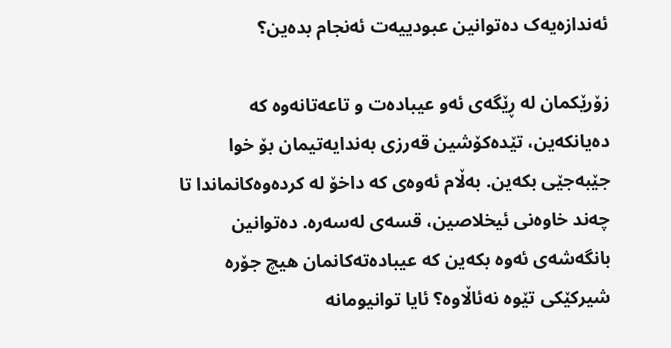ئەندازەیەک دەتوانین عبودییەت ئەنجام بدەین؟

زۆرێکمان لە ڕێگەى ئەو عیبادەت و تاعەتانەوە کە دەیانکەین، تێدەکۆشین قەرزى بەندایەتیمان بۆ خوا جێبەجێى بکەین. بەڵام ئەوەى کە داخۆ لە کردەوەکانماندا تا چەند خاوەنى ئیخلاصین، قسەى لەسەرە. دەتوانین بانگەشەى ئەوە بکەین کە عیبادەتەکانمان هیچ جۆرە شیرکێکى تێوە نەئاڵاوە؟ ئایا توانیومانە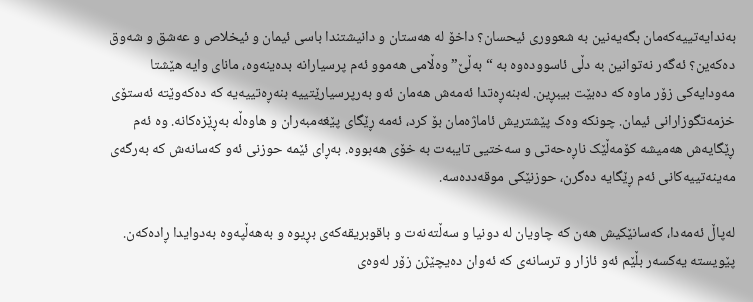بەندایەتییەکەمان بگەیەنین بە شعوورى ئیحسان؟ داخۆ لە هەستان و دانیشتندا باسى ئیمان و ئیخلاص و عەشق و شەوق دەکەین؟ ئەگەر نەتوانین بە دڵى ئاسوودەوە بە “بەڵێ” وەڵامى هەموو ئەم پرسیارانە بدەینەوە، ماناى وایە هێشتا مەودایەکى زۆر ماوە کە دەبێت بیبڕین. لەبنەڕەتدا ئەمەش هەمان ئەو بەرپرسیارێتییە بنەڕەتییەیە کە دەکەوێتە ئەستۆى خزمەتگوزارانى ئیمان. چونکە وەک پێشتریش ئاماژەمان بۆ کرد، ئەمە ڕێگاى پێغەمبەران و هاوەڵە بەڕێزەکانە. وە ئەم ڕێگایەش هەمیشە کۆمەڵێک ناڕەحەتى و سەختیی تایبەت بە خۆى هەبووە. بەڕاى ئێمە حوزنى ئەو کەسانەش کە بەرگەى مەینەتییەکانى ئەم ڕێگایە دەگرن، حوزنێکى موقەددەسە.

لەپاڵ ئەمەدا، کەسانێکیش هەن کە چاویان لە دونیا و سەڵتەنەت و باقوبریقەکەى بڕیوە و بەهەڵپەوە بەدوایدا ڕادەکەن. پێویستە یەکسەر بڵێم ئەو ئازار و ترسانەى کە ئەوان دەیچێژن زۆر لەوەى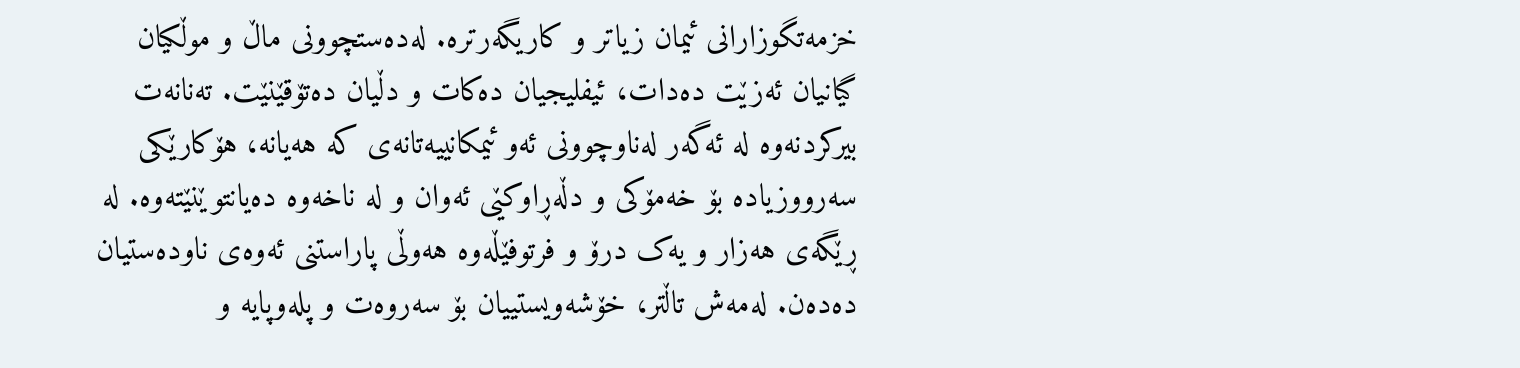خزمەتگوزارانى ئیمان زیاتر و کاریگەرترە. لەدەستچوونى ماڵ و موڵکیان گیانیان ئەزێت دەدات، ئیفلیجیان دەکات و دڵیان دەتۆقێنێت. تەنانەت بیرکردنەوە لە ئەگەر لەناوچوونى ئەو ئیمکانییەتانەى کە هەیانە، هۆکارێکى سەرووزیادە بۆ خەمۆکى و دڵەڕاوکێى ئەوان و لە ناخەوە دەیانتوێنێتەوە. لە ڕێگەى هەزار و یەک درۆ و فرتوفێڵەوە هەوڵى پاراستنى ئەوەى ناودەستیان دەدەن. لەمەش تاڵتر، خۆشەویستییان بۆ سەروەت و پلەوپایە و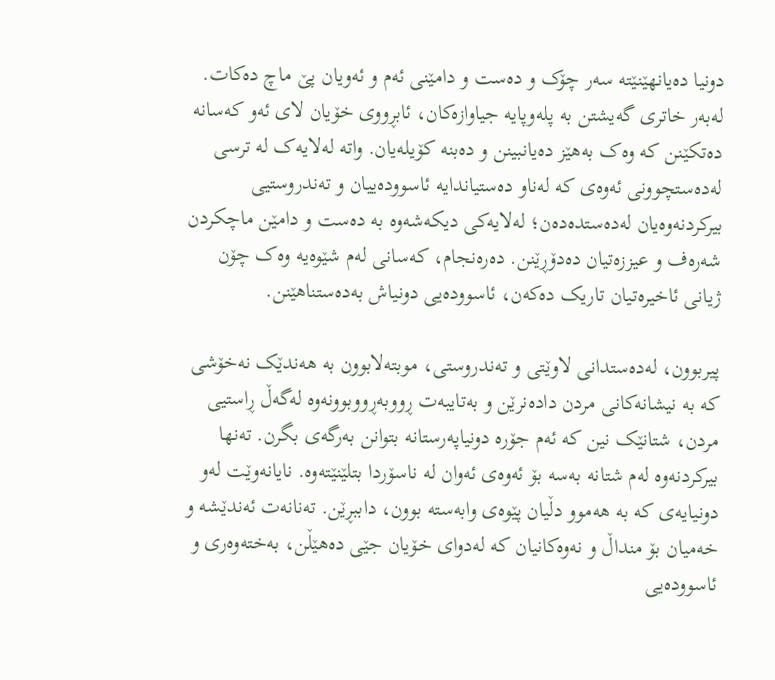دونیا دەیانهێنێتە سەر چۆک و دەست و دامێنى ئەم و ئەویان پێ ماچ دەکات. لەبەر خاترى گەیشتن بە پلەوپایە جیاوازەکان، ئابڕووى خۆیان لاى ئەو کەسانە دەتکێنن کە وەک بەهێز دەیانبینن و دەبنە کۆیلەیان. واتە لەلایەک لە ترسى لەدەستچوونى ئەوەى کە لەناو دەستیاندایە ئاسوودەییان و تەندروستیی بیرکردنەوەیان لەدەستدەدەن؛ لەلایەکى دیکەشەوە بە دەست و دامێن ماچکردن شەرەف و عیززەتیان دەدۆڕێنن. دەرەنجام، کەسانى لەم شێوەیە وەک چۆن ژیانى ئاخیرەتیان تاریک دەکەن، ئاسوودەیی دونیاش بەدەستناهێنن.

پیربوون، لەدەستدانى لاوێتى و تەندروستى، موبتەلابوون بە هەندێک نەخۆشى کە بە نیشانەکانى مردن دادەنرێن و بەتایبەت ڕووبەڕووبوونەوە لەگەڵ ڕاستیی مردن، شتانێک نین کە ئەم جۆرە دونیاپەرستانە بتوانن بەرگەى بگرن. تەنها بیرکردنەوە لەم شتانە بەسە بۆ ئەوەى ئەوان لە ناسۆردا بتلێنێتەوە. نایانەوێت لەو دونیایەى کە بە هەموو دڵیان پێوەى وابەستە بوون، داببڕێن. تەنانەت ئەندێشە و خەمیان بۆ منداڵ و نەوەکانیان کە لەدواى خۆیان جێى دەهێڵن، بەختەوەری و ئاسوودەیی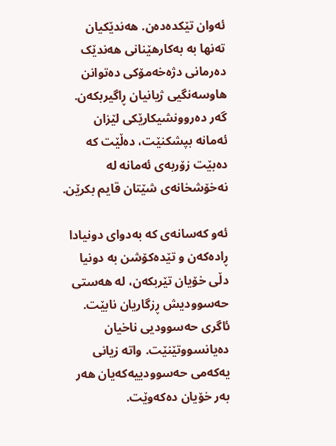ئەوان تێکدەدەن. هەندێکیان تەنها بە بەکارهێنانى هەندێک دەرمانى دژەخەمۆکى دەتوانن هاوسەنگیی ژیانیان ڕاگیربکەن. گەر دەروونشیکارێکى لێزان ئەمانە بپشکنێت، دەڵێت کە دەبێت زۆربەى ئەمانە لە نەخۆشخانەى شێتان قایم بکرێن.

ئەو کەسانەى کە بەدواى دونیادا ڕادەکەن و تێدەکۆشن بە دونیا دڵى خۆیان تێربکەن، لە هەستى حەسوودیش ڕزگاریان نابێت. ئاگرى حەسوودیی ناخیان دەیانسووتێنێت. واتە زیانى یەکەمى حەسوودییەکەیان هەر بەر خۆیان دەکەوێت.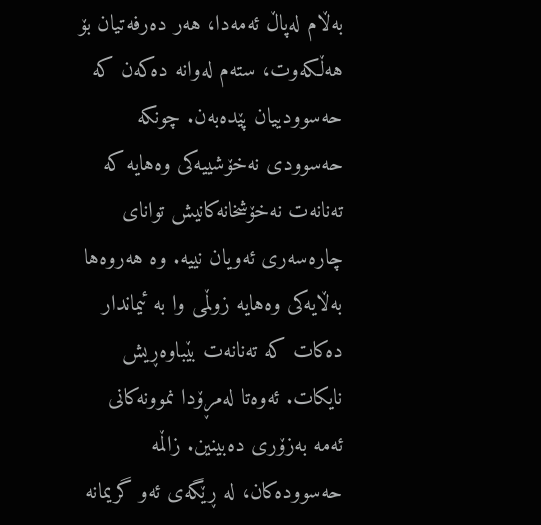بەڵام لەپاڵ ئەمەدا، هەر دەرفەتیان بۆ هەڵکەوت، ستەم لەوانە دەکەن کە حەسوودییان پێدەبەن. چونکە حەسوودى نەخۆشییەکى وەهایە کە تەنانەت نەخۆشخانەکانیش تواناى چارەسەرى ئەویان نییە. وە هەروەها بەڵایەکى وەهایە زوڵمى وا بە ئیماندار دەکات کە تەنانەت بێباوەڕیش نایکات. ئەوەتا لەمڕۆدا نموونەکانى ئەمە بەزۆرى دەبینین. زاڵمە حەسوودەکان، لە ڕێگەى ئەو گریمانە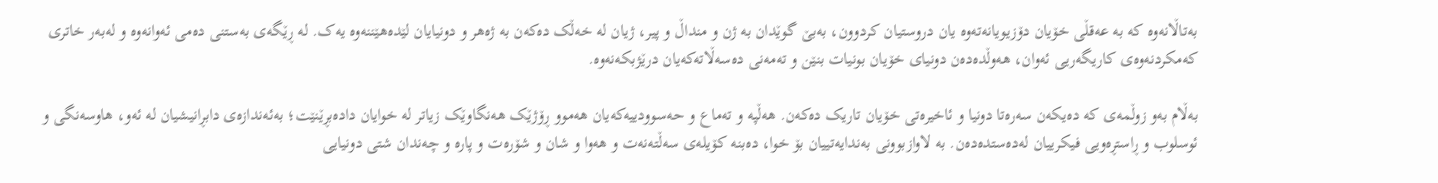بەتاڵانەوە کە بە عەقڵى خۆیان دۆزیویانەتەوە یان دروستیان کردوون، بەبێ گوێدان بە ژن و منداڵ و پیر، ژیان لە خەڵک دەکەن بە ژەهر و دونیایان لێدەهێننەوە یەک. لە ڕێگەى بەستنى دەمى ئەوانەوە و لەبەر خاترى کەمکردنەوەى کاریگەریی ئەوان، هەوڵدەدەن دونیاى خۆیان بونیات بنێن و تەمەنى دەسەڵاتەکەیان درێژبکەنەوە.

بەڵام بەو زوڵمەى کە دەیکەن سەرەتا دونیا و ئاخیرەتى خۆیان تاریک دەکەن. هەڵپە و تەماع و حەسوودییەکەیان هەموو ڕۆژێک هەنگاوێک زیاتر لە خوایان دادەبڕێنێت؛ بەئەندازەى دابڕانیشیان لە ئەو، هاوسەنگى و ئوسلوب و ڕاستڕەویی فیکرییان لەدەستدەدەن. بە لاوازبوونى بەندایەتییان بۆ خوا، دەبنە کۆیلەى سەڵتەنەت و هەوا و شان و شۆرەت و پارە و چەندان شتى دونیایی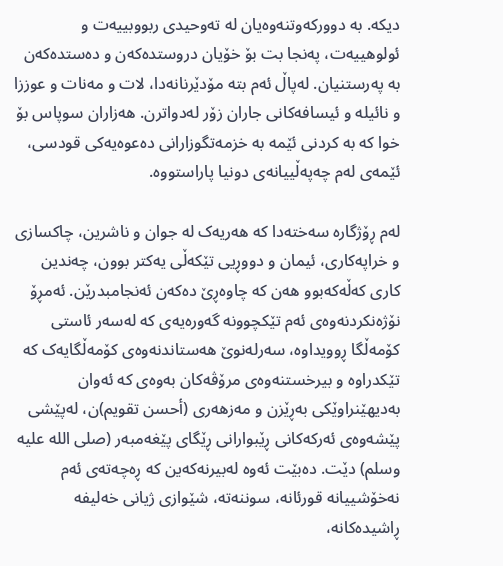دیکە. بە دوورکەوتنەوەیان لە تەوحیدى ربووبییەت و ئولوهییەت، پەنجا بت بۆ خۆیان دروستدەکەن و دەستدەکەن بە پەرستنیان. لەپاڵ ئەم بتە مۆدێرنانەدا، لات و مەنات و عوززا و نائیلە و ئیسافەکانى جاران زۆر لەدواترن. هەزاران سوپاس بۆ خوا کە بە کردنى ئێمە بە خزمەتگوزارانى دەعوەیەکى قودسى، ئێمەى لەم چەپەڵییانەى دونیا پاراستووە.

لەم ڕۆژگارە سەختەدا کە هەریەک لە جوان و ناشرین، چاکسازى و خراپەکارى، ئیمان و دووڕیی تێکەڵى یەکتر بوون، چەندین کارى کەڵەکەبوو هەن کە چاوەڕێ دەکەن ئەنجامبدرێن. ئەمڕۆ نۆژەنکردنەوەى ئەم تێکچوونە گەورەیەى کە لەسەر ئاستى کۆمەڵگا ڕوویداوە، سەرلەنوێ هەستاندنەوەى کۆمەڵگایەک کە تێکدراوە و بیرخستنەوەى مرۆڤەکان بەوەى کە ئەوان بەدیهێنراوێکى بەڕێزن و مەزهەرى (أحسن تقویم)ن، لەپێشى پێشەوەى ئەرکەکانى ڕێبوارانى ڕێگاى پێغەمبەر (صلى الله علیە وسلم) دێت. دەبێت ئەوە لەبیرنەکەین کە ڕەچەتەى ئەم نەخۆشییانە قورئانە، سوننەتە، شێوازى ژیانى خەلیفە ڕاشیدەکانە،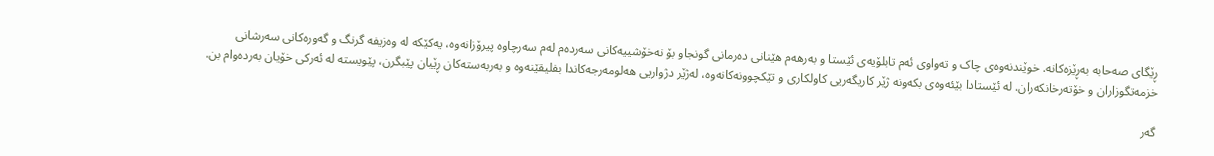ڕێگاى صەحابە بەڕێزەکانە. خوێندنەوەى چاک و تەواوى ئەم تابلۆیەى ئێستا و بەرهەم هێنانى دەرمانى گونجاو بۆ نەخۆشییەکانى سەردەم لەم سەرچاوە پیرۆزانەوە، یەکێکە لە وەزیفە گرنگ و گەورەکانى سەرشانى خزمەتگوزاران و خۆتەرخانکەران. لە ئێستادا بێئەوەى بکەونە ژێر کاریگەریی کاولکارى و تێکچوونەکانەوە، لەژێر دژواریی هەلومەرجەکاندا بفلیقێنەوە و بەربەستەکان ڕێیان پێبگرن، پێویستە لە ئەرکى خۆیان بەردەوام بن.

گەر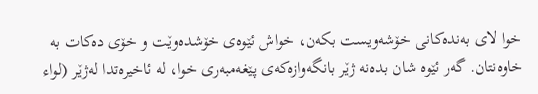خوا لاى بەندەکانى خۆشەویست بکەن، خواش ئێوەى خۆشدەوێت و خۆى دەکات بە خاوەنتان. گەر ئێوە شان بدەنە ژێر بانگەوازەکەى پێغەمبەرى خوا، لە ئاخیرەتدا لەژێر (لواء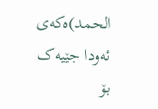الحمد)ەکەى ئەودا جێیەک بۆ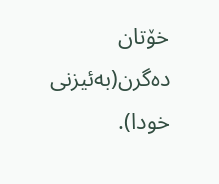خۆتان دەگرن(بەئیزنى خودا).